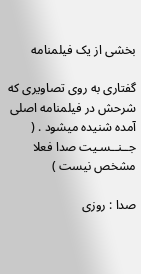بخشی از یک فیلمنامه

گفتاری به روی تصاویری که شرحش در فیلمنامه اصلی آمده شنیده میشود . ( جــنــسـیت صدا فعلا مشخص نیست )

صدا : روزی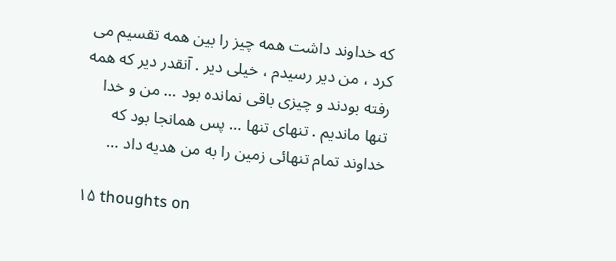که خداوند داشت همه چیز را بین همه تقسیم می کرد ، من دیر رسیدم ، خیلی دیر . آنقدر دیر که همه رفته بودند و چیزی باقی نمانده بود … من و خدا تنها ماندیم . تنهای تنها … پس همانجا بود که خداوند تمام تنهائی زمین را به من هدیه داد …

۱۵ thoughts on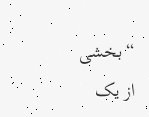“بخشی از یک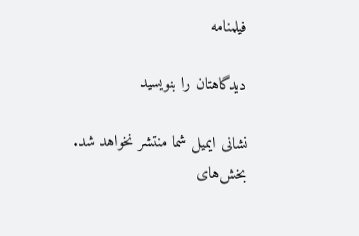فیلمنامه

دیدگاهتان را بنویسید

نشانی ایمیل شما منتشر نخواهد شد. بخش‌های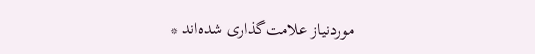موردنیاز علامت‌گذاری شده‌اند *